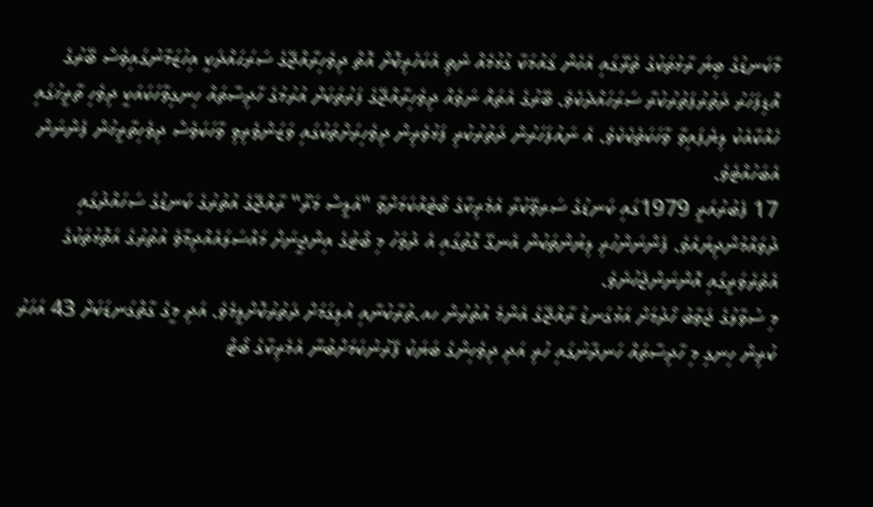މާކަނޑުގެ ބިޔަ ރާޅުތަކުގެ ތެރޭގައި އެހެން ޤައުމަކާ ގުޅުމެއް ނެތި އެކަހެރިކޮށް އޮތް ދިވެހިރާއްޖޭގެ ސަރަޙައްދަކީ އިހުޒަމާނުގައިވެސް ބޭރުގެ އޮޑިފަހަރު ދަތުރުފަތުރުކުރާ ސަރަހައްދެކެވެ. ބޭރުގެ އެތައް ނަވެއް ދިވެހިރާއްޖޭގެ ފަރުތަކަށް އުރުމުގެ ހާދިސާތައް ހިނގިވާހަކައަކީ ދިވެހި ތާރީޚުގައި ހެއްކާއެކު ލިޔެފައިވާ ވާހަކަތެކެކެވެ. އެ ނައުފަހަރުން ދަތުރުކުރި ފަޅުވެރިން ދިވެހިރަށްތަކުގައި ވަޒަންވެރިވި ވާހަކަވެސް ދިވެހިތާރީޚުން ފެންނަން އެބަހުއްޓެވެ.
17 ފެބުރުއަރީ 1979ގައި ކަނޑުގެ ސަރވޭކުރާ އެމެރިކާގެ ބޯޓެއްކަމަށްވާ "އެލީސް މަރޫ" ރާއްޖޭގެ އުތުރުގެ ކަނޑުގެ ސަހައްދުގައި ދުވައްމުންދިޔައެވެ. ފެންނަންހުރި ލިޔުންތަކުން އެނގޭ ގޮތުގައި އެ ދުވަހު މި ބޯޓުގެ އިންޖީނަށް މައްސަލައެއްދިމާވެ އުތުރުގެ އަތޮޅުތަކުގެ އެތެރެވަރީގައި އޮންނަންޖެހުނެވެ.
މި ސުވާލުގެ ޖަވާބު ހޯދުމަށް އަޅުގަނޑު ރާއްޖޭގެ އެންމެ އުތުރުން ހއ.ތުރާކުނާއި އުލިގަމަށް ދަތުރުކޮށްލީމެވެ. އަދި މީގެ ގާތްގަނޑަކަށް 43 އަހަރު ކުރިން ހިނގި މި ހާދިސާތައް ހަނދާނުގައި ހުރި އަދި ދިވެހިންގެ ބަޔަކު ފޭރުނުކަމަށްބުނާ އެމެރިކާގެ ބޯޓް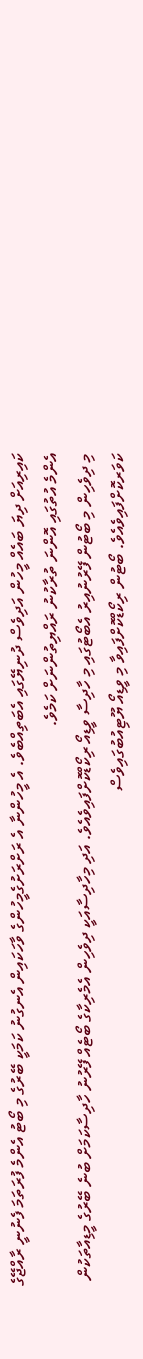ކައިރިއަށް ދިޔަ ބައެއް މީހުން އަދިވެސް ދުނިޔޭގައި އެބަތިއްބެވެ. އެ މީހުންނާ އެ ރަށްރަށުގެމީހުންގެ ވާހަކައިން އެނގުނު ކަމަކީ ބޭރުގެ މި ބޯޓު އެންމެ ފުރަތަމަ ފެނުނީ ރާއްޖޭގެ އެންމެ އުތުގައި އޮންނަ ތުރާކުނު ރައްޔިތުންނަށް ކަމެވެ.
މި ދިވެހިން މި ބޯޓުން ފޭރުނުއިރު އެބޯޓުގައި މި ހާދިސާ ވީޑިއޯ ރިކޯޑްކޮށްފައިވެއެވެ. އަދި މިހާދިސާއަކީ ދިވެހިން އެމެރިކާގެ ބޯޓެއް ފޭރުނު ހާދިސާކަމަށް ބުނެ ބޭރުގެ މީޑިއާތަކުން ކަވަރކޮށްފައިވެއެވެ. ބޯޓުން ރިކޯޑްކޮށްފައިވާ މި ވީޑިއޯ ޔޫޓިއުބުގައިވެސް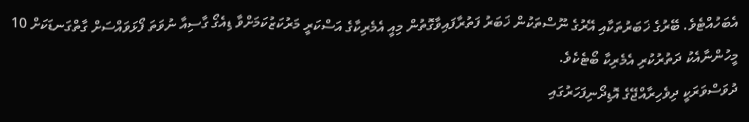އެބަހުއްޓެވެ. ބޭރުގެ ޚަބަރުތަކާއި އޭރުގެ ނޫސްތަކުން ޚަބަރު ފަތުރާފައިވާގޮތުން މިއީ އެމެރިކާގެ އަސްކަރީ މަރުކަޒުކަމަށްވާ ޑިއެގޯ ގާސިއާ ނުވަތަ ފޯޅަވައްސަށް ގާތްގަނޑަކަށް 10 މީހުންނާއެކު ދަތުރުކުރި އެމެރިކާ ބޯޓެކެވެ.
ދުވަސްވަރަކީ ދިވެހިރާއްޖޭގެ އޮޑިދޯނިފަހަރުގައި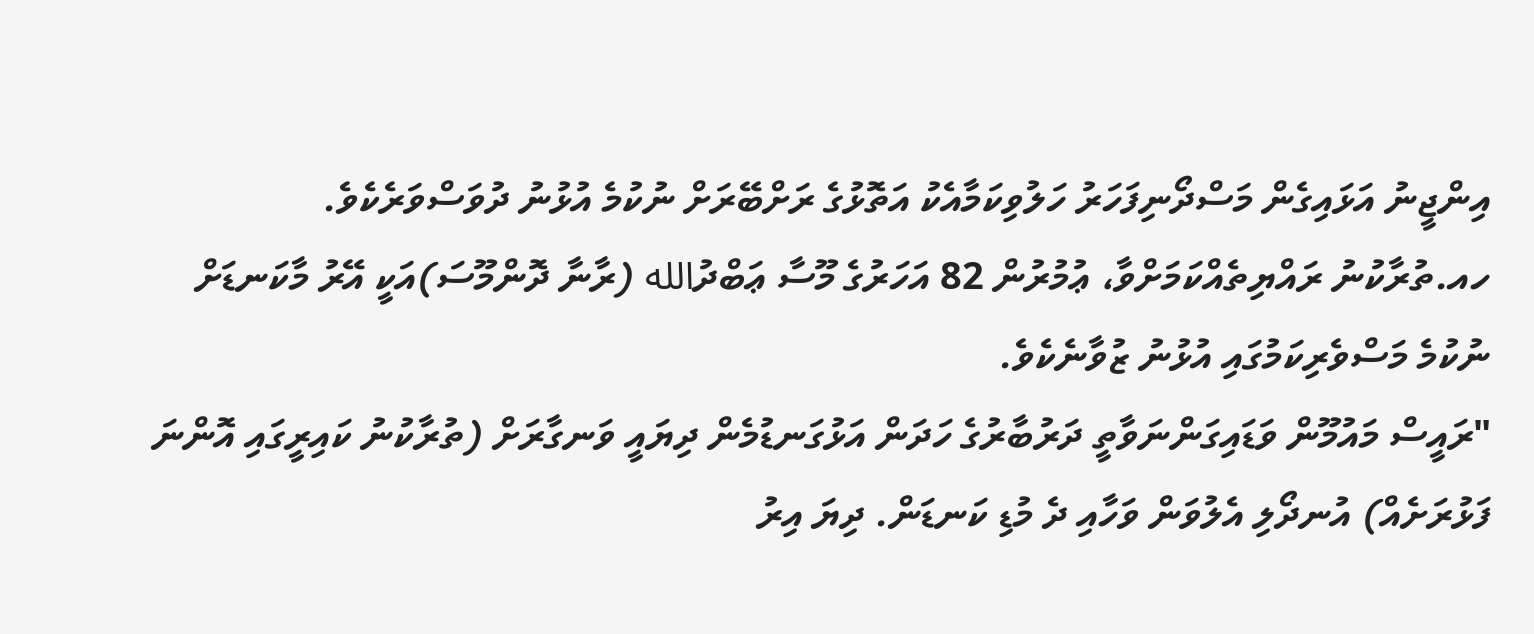އިންޖީނު އަޅައިގެން މަސްދޯނިފަހަރު ހަލުވިކަމާއެކު އަތޮޅުގެ ރަށްބޭރަށް ނުކުމެ އުޅުނު ދުވަސްވަރެކެވެ.
ހއ.ތުރާކުނު ރައްޔިތެއްކަމަށްވާ، ޢުމުރުން 82 އަހަރުގެ މޫސާ ޢަބްދުالله (ރާނާ ދޮންމޫސަ)އަކީ އޭރު މާކަނޑަށް ނުކުމެ މަސްވެރިކަމުގައި އުޅުނު ޒުވާނެކެވެ.
"ރައީސް މައުމޫން ވަޑައިގަންނަވާތީ ދަރުބާރުގެ ހަދަން އަޅުގަނޑުމެން ދިޔައީ ވަނގާރަށް (ތުރާކުނު ކައިރީގައި އޮންނަ ފަޅުރަށެއް) އުނދޯލި އެލުވަން ވަހާއި ދެ މުޑި ކަނޑަން. ދިޔަ އިރު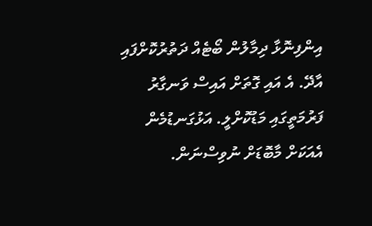އިންފިނޮޅާ ދިމާލުން ބޯޓެއް ދަތުރުކޮށްފައި އާދޭ. އެ އައި ގޮތަށް އައިސް ވަނގާރު ފަރުމަތީގައި މަޑުކޮށްލީ. އަޅުގަނޑުމެން އެއަކަށް މާބޮޑަށް ނުވިސްނަން.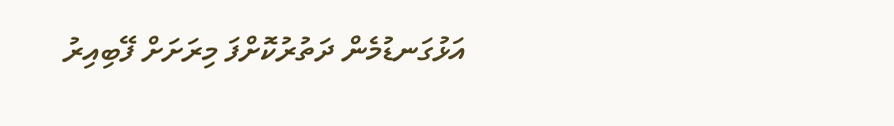އަޅުގަނޑުމެން ދަތުރުކޮށްފަ މިރަށަށް ފޭބިއިރު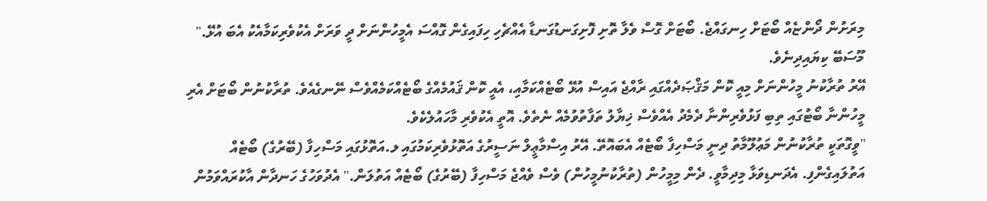މިރަށުން ދޯންޏެއް ބޯޓަށް ހިނގައްޖެ. ބޯޓަށް ގޮސް ވެލާ ތޮށި ފޮށިގަނޑުގަނޑާ އެއްޗެހި ހިފައިގެން ގޮއްސަ އެމީހުންނަށް ދީ ވަރަށް އެކުވެރިކަމާއެކު އެބަ އުޅޭ." މޫސަބޭ ކިޔައިދިނެވެ.
އޭރު ތުރާކުނު މީހުންނަށް މިއީ ކޮން މަޤްޞަދެއްގައި ރާއްޖެ އައިސް އުޅޭ ބޯޓެއްކަމާއި، އެއީ ކޮން ޤައުމެއްގެ ބޯޓެއްކަމެއްވެސް ނޭނގެއެވެ. ތުރާކުނުން ބޯޓަށް އެރި މީހުންނާ ބޯޓުގައި ތިބި ފަޅުވެރިންނާ ދެމެދު އެއްވެސް ޚިޔާލު ތަފާތުވުމެއް ނެތެވެ. އޮތީ އެކުވެރި މާހައުލެކެވެ.
"ވީގޮތަކީ ތުރާކުނުން މަޢުލޫމާތު ދިނީ މަސްހިފާ ބޯޓެއް އެބައޮތޭ. އޭރު އިސްމާޢީލް ނަސީރުގެ އަތޮޅުވެރިކަމުގައި ލ.އަތޮޅުގައި މަސްހިފާ (ބޭރުގެ) ބޯޓެއް އަތުލައިގެންފި. އެދަނޑިވަޅާ މިދިމާވީ. ދެން މިމީހުން (ތުރާކުނުމީހުން) ވެސް ވެއްޖެ މަސްހިފާ (ބޭރުގެ) ބޯޓެއް އަތުލަން." އެދުވަހުގެ ހަނދާން އާކުރައްވަމުން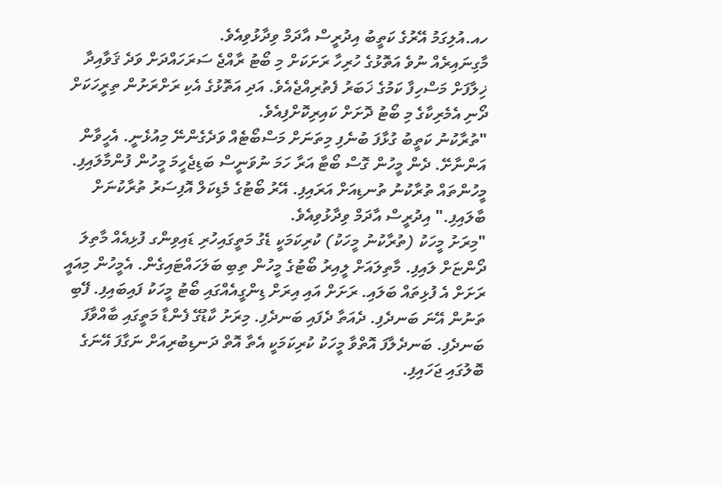ހއ.އުލިގަމު އޭރުގެ ކަތީބު އިދުރީސް އާދަމް ވިދާޅުވިއެވެ.
މާގިނައިރެއް ނުވެ އަތޮޅުގެ ހުރިހާ ރަށަކަށް މި ބޯޓު ރާއްޖެ ސަރަހައްދަށް ވަދެ ޤަވާއިދާ ޚިލާފަށް މަސްހިފާ ކަމުގެ ޚަބަރު ފެތުރިއްޖެއެވެ. އަދި އަތޮޅުގެ އެކި ރަށްރަށުން ތިރީހަކަށް ދޯނި އެމެރިކާގެ މި ބޯޓު ދޮށަށް ކައިރިކޮށްފިއެވެ.
"ތުރާކުނު ކަތީބު ގުޅާފަ ބުނެފި މިތަނަށް މަސްބޯޓެއް ވަދެގެންނޭ މިއުޅެނީ. އެހީވާން އަންނާށޭ. ދެން މީހުން ގޮސް ބޯޓާ އަރާ ހަމަ ނުވަނީސް ބަޑިޖެހީމަ މީހުން ފުންމާލައިފި. މީހުންތައް ތުރާކުނު ތުނޑިއަށް އަރައިފި. އޭރު ބޯޓުގެ މެޑިކަލް އޮފިސަރު ތުރާކުނަށް ބާލައިފި." އިދުރީސް އާދަމް ވިދާޅުވިއެވެ.
"މިރަށު މީހަކު (ތުރާކުނު މީހަކު) ކުރިކަމަކީ ޑެގު މަތީގައިހުރި ޑައިވިންގ ފުޅިއެއް މާތިލަ ދޯންޏަށް ލައިފި. މާތިލައަށް ލީއިރު ބޯޓުގެ މީހުން ތިބި ބަލަހައްޓައިގެން. އެމީހުން މިއައީ ރަށަށް އެ ފުޅިތައް ބަލައި. ރަށަށް އައި އިރަށް ޑިންގީއެއްގައި ބޯޓު މީހަކު ފައިބައިފި. ފޭބި ތަނުން އޭނަ ބަނދެފި. ދެއަތާ ދެފައި ބަނދެފި. މިރަށު ކާޑުގޭ ފެންޑާ މަތީގައި ބާއްވާފަ ބަނދެފި. ބަނދެލާފަ އޮތްވާ މީހަކު ކުރިކަމަކީ އެތާ އޮތް ދަނޑިބުރިއަށް ނަގާފަ އޭނަގެ ބޮލުގައި ޖަހައިފި.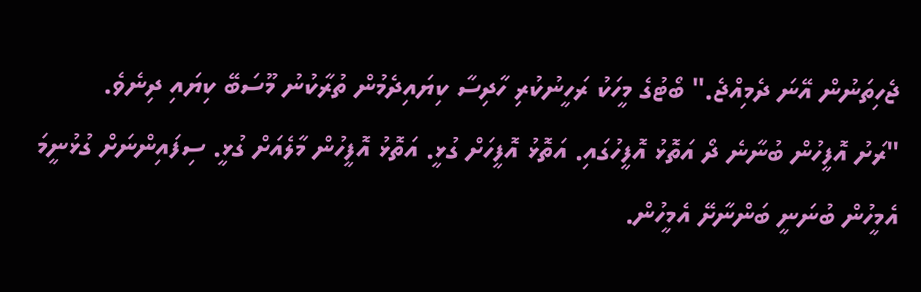ޖެހިތަނުން އޭނަ ދެމިއްޖެ." ބޯޓުގެ މީހަކު ރަހީނުކުރި ހާދިސާ ކިޔައިދެމުން ތުރާކުނު މޫސަބޭ ކިޔައި ދިނެވެ.
"ރަށު އޮފީހުން ބުނާނެ ދޯ އަތޮޅު އޮފީހުގައި. އަތޮޅު އޮފީހަށް ގުޅީ. އަތޮޅު އޮފީހުން މާލެއަށް ގުޅީ. ސިފައިންނަށް ގުޅުނީމަ އެމީހުން ބުނަނީ ބަންނާށޭ އެމީހުން.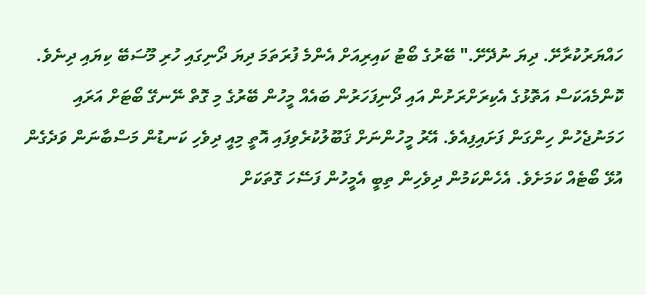ހައްޔަރުކުރާށޭ. ދިޔަ ނުދޭށޭ." ބޭރުގެ ބޯޓު ކައިރިއަށް އެންމެ ފުރަތަމަ ދިޔަ ދޯނިގައި ހުރި މޫސަބޭ ކިޔައި ދިނެވެ.
ކޮންމެއަކަސް އަތޮޅުގެ އެކިރަށްރަށުން އައި ދޯނިފަހަރުން ބައެއް މީހުން ބޭރުގެ މި ގޮތް ނޭނގޭ ބޯޓަށް އަރައި ހަމަނުޖެހުން ހިންގަން ފަށައިފިއެވެ. އޭރު މީހުންނަށް ޤަބޫލުކުރެވިފައި އޮތީ މިއީ ދިވެހި ކަނޑުން މަސްބާނަން ވަދެގެން އުޅޭ ބޯޓެއް ކަމަށެވެ. އެހެންކަމުން ދިވެހިން ތިބީ އެމީހުން ފަސޭހަ ގޮތަކަށް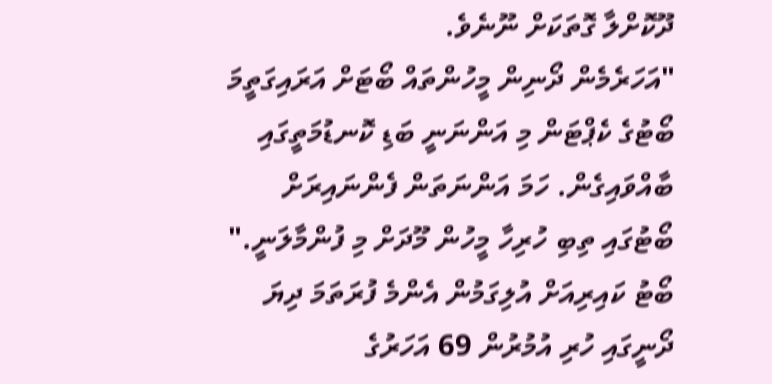ދޫކޮށްލާ ގޮތަކަށް ނޫނެވެ.
"އަހަރެމެން ދޯނިން މީހުންތައް ބޯޓަށް އަރައިގަތީމަ ބޯޓުގެ ކެޕްޓަން މި އަންނަނީ ބަޑި ކޮނޑުމަތީގައި ބާއްވައިގެން. ހަމަ އަންނަތަން ފެންނައިރަށް ބޯޓުގައި ތިބި ހުރިހާ މީހުން މޫދަށް މި ފުންމާލަނީ." ބޯޓު ކައިރިއަށް އުލިގަމުން އެންމެ ފުރަތަމަ ދިޔަ ދޯނީގައި ހުރި އުމުރުން 69 އަހަރުގެ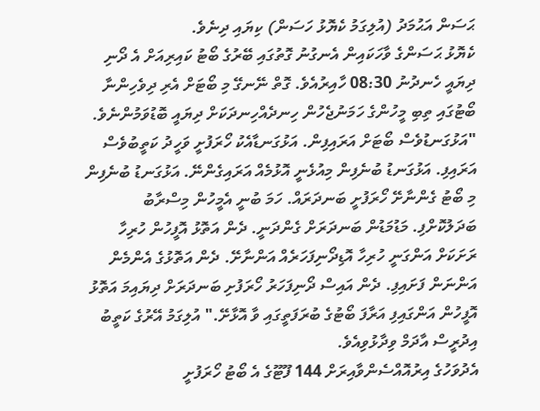ޙަސަން އަޙުމަދު (އުލިގަމު ކެޔޮޅު ހަސަން) ކިޔައި ދިނެވެ.
ކެޔޮޅު ޙަސަންގެ ވާހަކައިން އެނގުނު ގޮތުގައި ބޭރުގެ ބޯޓު ކައިރިއަށް އެ ދޯނި ދިޔައީ ހެނދުނު 08:30 ހާއިރުއެވެ. ގޮތް ނޭނގޭ މި ބޯޓަށް އެރި ދިވެހިންނާ ބޯޓުގައި ތިބި މީހުންގެ ހަމަނުޖެހުން ހިނދެއްހިނދަކަށް ދިޔައީ ބޮޑުވަމުންނެވެ.
"އަޅުގަނޑުވެސް ބޯޓަށް އަރައިފިން. އަޅުގަނޑާއެކު ހޯރަފުށީ ވަހީދު ކަތީބުވެސް އަރައިފި. އަޅުގަނޑު ބުނެފިން މިއުޅެނީ އޮޅުމެއް އަރައިގެންނޭ. އަޅުގަނޑު ބުނެފިން މި ބޯޓު ގެންނާށޭ ހޯރަފުށީ ބަނދަރައް. ހަމަ ބުނީ އެމީހުން މިސްރާބު ބަދަލުކޮށްފި. މަޑުމަޑުން ބަނދަރަށް ގެންދަނީ. ދެން އަތޮޅު އޮފީހުން ހުރިހާ ރަށަކަށް އަންގަނީ ހުރިހާ އޮޑިދޯނިފަހަރެއް އަންނާށޭ. ދެން އަތޮޅުގެ އެންމެން އަންނަން ފަށައިފި. ދެން އައިސް ދޯނިފަހަރު ހޯރަފުށި ބަނދަރަށް ދިޔައިމަ އަތޮޅު އޮފީހުން އަންގައިފި އަރާފަ ބޯޓުގެ ބުރަފަތީގައި ވާ އޮޅާށޭ." އުލިގަމު އޭރުގެ ކަތީބު އިދުރީސް އާދަމް ވިދާޅުވިއެވެ.
އެދުވަހުގެ އިރުއޮއްސެންވާއިރަށް 144 ފޫޓޫގެ އެ ބޯޓު ހޯރަފުށީ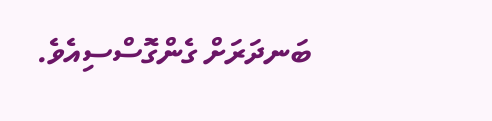ބަނދަރަށް ގެންގޮސްސިއެވެ.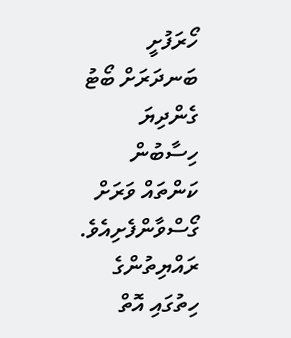ހޯރަފުށީ ބަނދަރަށް ބޯޓު ގެންދިޔަ ހިސާބުން ކަންތައް ވަރަށް ގޯސްވާންފެށިއެވެ. ރައްޔިތުންގެ ހިތުގައި އޮތް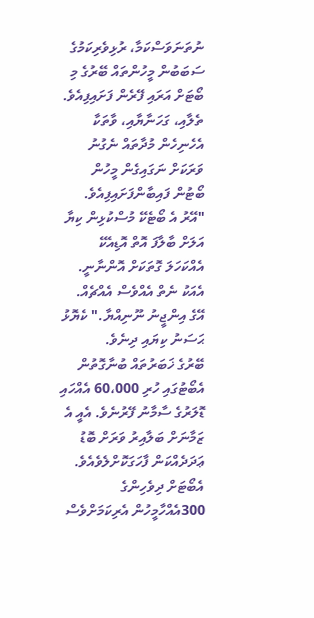ނުތަނަވަސްކަމާ، ރުޅިވެރިކަމުގެ ސަބަބުން މީހުންތައް ބޭރުގެ މި ބޯޓަށް އަރައި ފޭރެން ފަށައިފިއެވެ. ތެލާއި، ގަހަނާޔާއި، ވާތަކާ އެހެނިހެން މުދާތައް ނެގުނު ވަރަކަށް ނަގައިގެން މީހުން ބޯޓުން ފައިބާންފަށައިފިއެވެ.
"އޭރު އެ ބޯޓެކޭ މުސްކުޅިން ކިޔާ އަލަށް ބާލާފަ އޮތް އޮޑިއެކޭ އެއްކަހަލަ ގޮތަކަށް އޮންނާނީ. އެއަކު ނެތް އެއްވެސް އެއްޗެއް. އޭގެ އިންޖީނު ނޫނިއްޔާ." ކެޔޮޅު ޙަސަނު ކިޔައި ދިނެވެ.
ބޭރުގެ ޚަބަރުތައް ބުނާގޮތުން އެބޯޓުގައި ހުރި 60،000 އެއްހައި ޑޮލަރުގެ ސާމާނު ފޭރުނެވެ. އެއީ އެ ޒަމާނަށް ބަލާއިރު ވަރަށް ބޮޑު ޢަދަދެއްކަން ފާހަގަކޮށްލެވެއެވެ. އެބޯޓަށް ދިވެހިންގެ 300އެއްހާމީހުން އެރިކަމަށްވެސް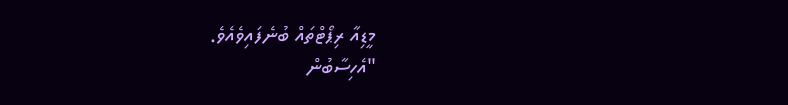މީޑިއާ ރިޕޯޓްތައް ބުނެފައިވެއެވެ.
"އެހިސާބުން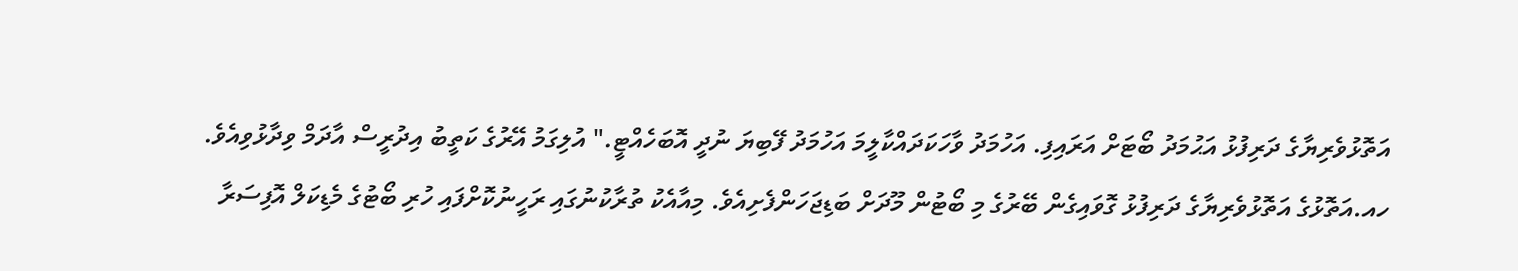އަތޮޅުވެރިޔާގެ ދަރިފުޅު އަޙުމަދު ބޯޓަށް އަރައިފި. އަހުމަދު ވާހަކަދައްކާލީމަ އަހުމަދު ފޭބިޔަ ނުދީ އޮބަހެއްޓީ." އުލިގަމު އޭރުގެ ކަތީބު އިދުރީސް އާދަމް ވިދާޅުވިއެވެ.
ހއ.އަތޮޅުގެ އަތޮޅުވެރިޔާގެ ދަރިފުޅު ގޮވައިގެން ބޭރުގެ މި ބޯޓުން މޫދަށް ބަޑިޖަހަންފެށިއެވެ. މިއާއެކު ތުރާކުނުގައި ރަހީނުކޮށްފައި ހުރި ބޯޓުގެ މެޑިކަލް އޮފިސަރާ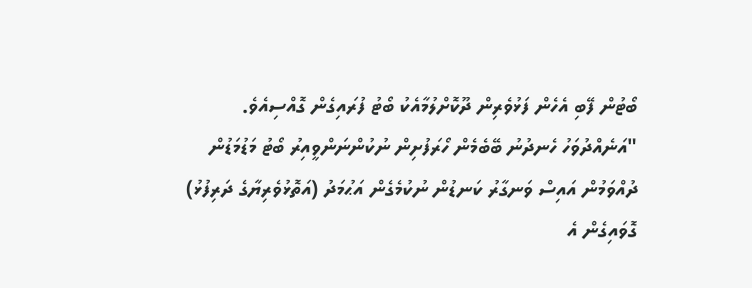ބޯޓުން ފޭބި އެހެން ފަޅުވެރިން ދޫކޮށްލުމާއެކު ބޯޓު ފުރައިގެން ގޮއްސިއެވެ.
"އަނެއްދުވަހު ހެނދުނު ބޭބެމެން ހޯރަފުށިން ނުކުންނަންވީއިރު ބޯޓު މަޑުމަޑުން ދުއްވަމުން އައިސް ވަނގާރު ކަނޑުން ނުކުމެގެން އަޙުމަދު (އަތޮޅުވެރިޔާގެ ދަރިފުޅު) ގޮވައިގެން އެ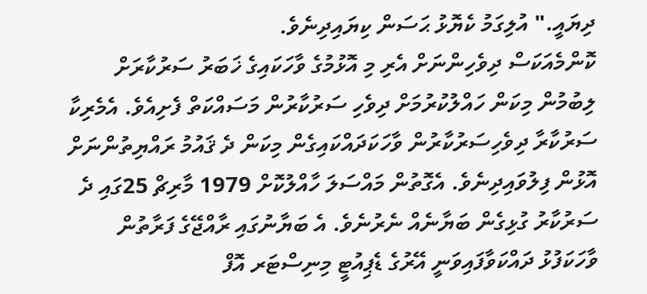ދިޔައީ." އުލިގަމު ކެޔޮޅު ޙަސަން ކިޔައިދިނެވެ.
ކޮންމެއަކަސް ދިވެހިންނަށް އެރި މި އޮޅުމުގެ ވާހަކައިގެ ޚަބަރު ސަރުކާރަށް ލިބުމުން މިކަން ހައްލުކުރުމަށް ދިވެހި ސަރުކާރުން މަސައްކަތް ފެށިއެވެ. އެމެރިކާ ސަރުކާރާ ދިވެހިސަރުކާރުން ވާހަކަދައްކައިގެން މިކަން ދެ ޤައުމު ރައްޔިތުންނަށް އޮޅުން ފިލުވައިދިނެވެ. އެގޮތުން މައްސަލަ ހާއްލުކޮށް 1979 މާރިޗް 25ގައި ދެ ސަރުކާރު ގުޅިގެން ބަޔާނެއް ނެރުނެވެ. އެ ބަޔާނުގައި ރާއްޖޭގެ ފަރާތުން ވާހަކަފުޅު ދައްކަވާފައިވަނީ އޭރުގެ ޑެޕިއުޓީ މިނިސްޓަރ އޮފް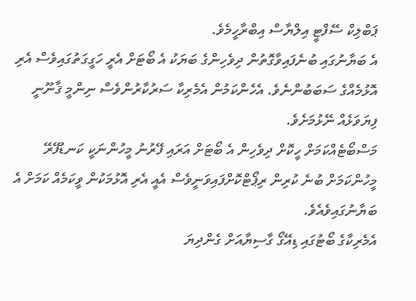ޕަބްލިކް ސޭފްޓީ އިލްޔާސް އިބްރާހީމެވެ.
އެ ބަޔާނުގައި ބުނެފައިވާގޮތުން ދިވެހިންގެ ބަޔަކު އެ ބޯޓަށް އެރީ ހަގީގަތުގައިވެސް އެރި އޮޅުމެއްގެ ސަބަބުންނެވެ. އެހެންކަމުން އެމެރިކާ ސަރުކާރުންވެސް ނިންމީ ޤާނޫނީ ފިޔަވަޅެއް ނޭޅުމަށެވެ.
މަސްބޯޓެއްކަމަށް ހީކޮށް ދިވެހިން އެ ބޯޓަށް އަރައި ފޭރުނު މީހުންނަކީ ކަނޑުފޭރޭ މީހުންކަމަށް ބުނެ ކުރިން ރިޕޯޓްކޮށްފައިވަނީވެސް އެއީ އެރި އޮޅުމަކުން ވީކަމެއް ކަމަށް އެ ބަޔާނުގައިވެއެވެ.
އެމެރިކާގެ ބޯޓުގައި ޑިއޭގޯ ގާސިޔާއަށް ގެންދިޔަ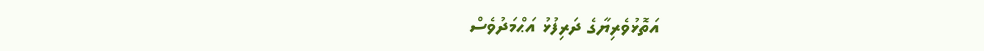އަތޮޅުވެރިޔާގެ ދަރިފުޅު އަޙްމަދުވެސް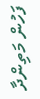ފަހުން މަތިންދާ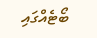ބޯޓެއްގައި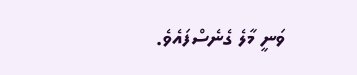ވަނީ މާލެ ގެނެސްފައެވެ.